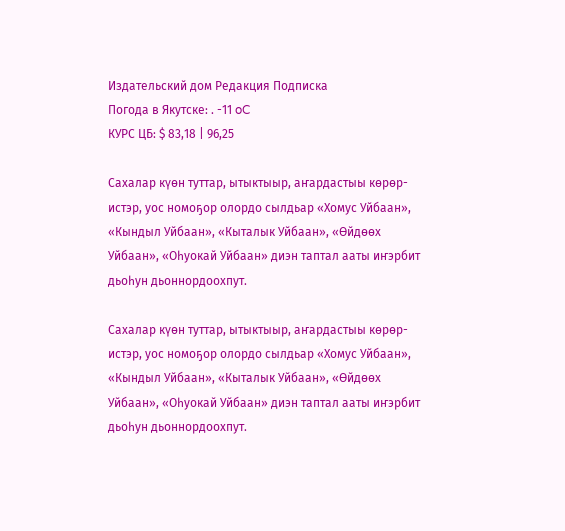Издательский дом Редакция Подписка
Погода в Якутске: . -11 oC
КУРС ЦБ: $ 83,18 | 96,25

Сахалар күөн туттар, ытыктыыр, аҥардастыы көрөр-истэр, уос номоҕор олордо сылдьар «Хомус Уйбаан», «Кындыл Уйбаан», «Кыталык Уйбаан», «Өйдөөх Уйбаан», «Оһуокай Уйбаан» диэн таптал ааты иҥэрбит дьоһун дьоннордоохпут.

Сахалар күөн туттар, ытыктыыр, аҥардастыы көрөр-истэр, уос номоҕор олордо сылдьар «Хомус Уйбаан», «Кындыл Уйбаан», «Кыталык Уйбаан», «Өйдөөх Уйбаан», «Оһуокай Уйбаан» диэн таптал ааты иҥэрбит дьоһун дьоннордоохпут.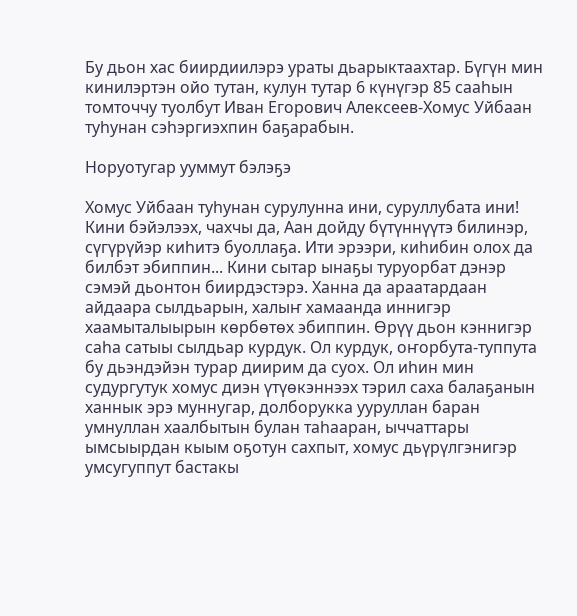Бу дьон хас биирдиилэрэ ураты дьарыктаахтар. Бүгүн мин кинилэртэн ойо тутан, кулун тутар 6 күнүгэр 85 сааһын томточчу туолбут Иван Егорович Алексеев-Хомус Уйбаан туһунан сэһэргиэхпин баҕарабын.

Норуотугар ууммут бэлэҕэ

Хомус Уйбаан туһунан сурулунна ини, суруллубата ини! Кини бэйэлээх, чахчы да, Аан дойду бүтүннүүтэ билинэр, сүгүрүйэр киһитэ буоллаҕа. Ити эрээри, киһибин олох да билбэт эбиппин... Кини сытар ынаҕы туруорбат дэнэр сэмэй дьонтон биирдэстэрэ. Ханна да араатардаан айдаара сылдьарын, халыҥ хамаанда иннигэр хаамыталыырын көрбөтөх эбиппин. Өрүү дьон кэннигэр саһа сатыы сылдьар курдук. Ол курдук, оҥорбута-туппута бу дьэндэйэн турар диирим да суох. Ол иһин мин судургутук хомус диэн үтүөкэннээх тэрил саха балаҕанын ханнык эрэ муннугар, долборукка ууруллан баран умнуллан хаалбытын булан таһааран, ыччаттары ымсыырдан кыым оҕотун сахпыт, хомус дьүрүлгэнигэр умсугуппут бастакы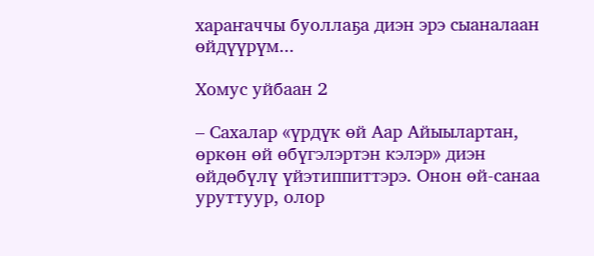хараҥаччы буоллаҕа диэн эрэ сыаналаан өйдүүрүм...

Хомус уйбаан 2

– Сахалар «үрдүк өй Аар Айыылартан, өркөн өй өбүгэлэртэн кэлэр» диэн өйдөбүлү үйэтиппиттэрэ. Онон өй-санаа уруттуур, олор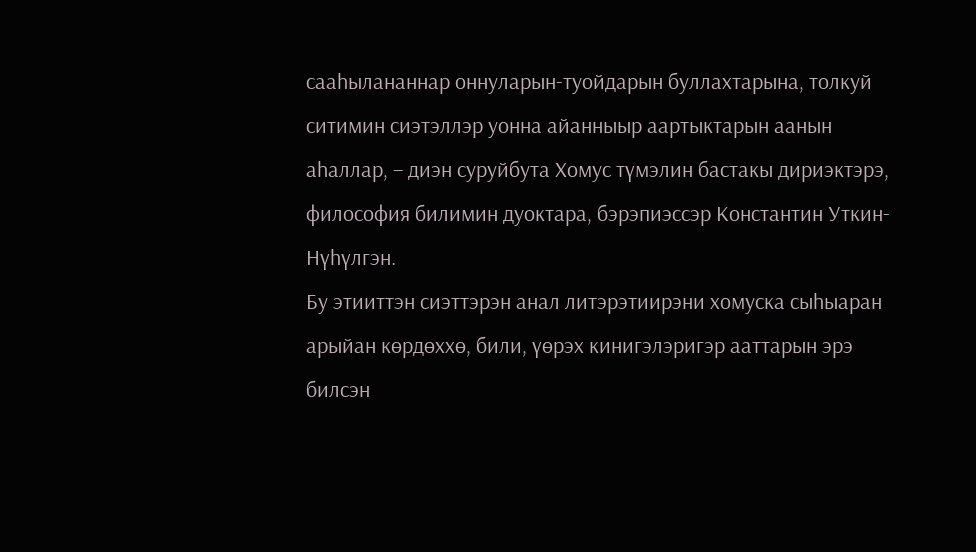сааһылананнар оннуларын-туойдарын буллахтарына, толкуй ситимин сиэтэллэр уонна айанныыр аартыктарын аанын аһаллар, – диэн суруйбута Хомус түмэлин бастакы дириэктэрэ, философия билимин дуоктара, бэрэпиэссэр Константин Уткин-Нүһүлгэн.
Бу этииттэн сиэттэрэн анал литэрэтиирэни хомуска сыһыаран арыйан көрдөххө, били, үөрэх кинигэлэригэр ааттарын эрэ билсэн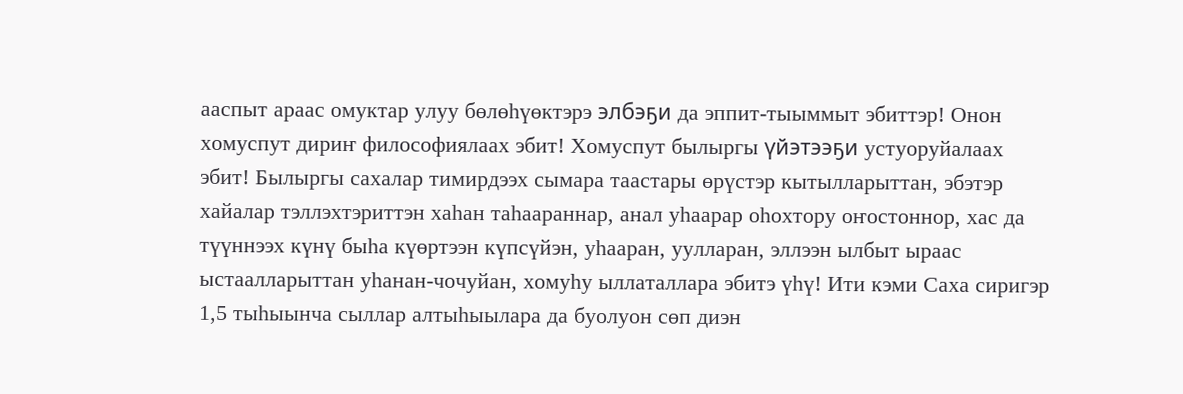ааспыт араас омуктар улуу бөлөһүөктэрэ элбэҕи да эппит-тыыммыт эбиттэр! Онон хомуспут дириҥ философиялаах эбит! Хомуспут былыргы үйэтээҕи устуоруйалаах эбит! Былыргы сахалар тимирдээх сымара таастары өрүстэр кытылларыттан, эбэтэр хайалар тэллэхтэриттэн хаһан таһаараннар, анал уһаарар оһохтору оҥостоннор, хас да түүннээх күнү быһа күөртээн күпсүйэн, уһааран, уулларан, эллээн ылбыт ыраас ыстаалларыттан уһанан-чочуйан, хомуһу ыллаталлара эбитэ үһү! Ити кэми Саха сиригэр 1,5 тыһыынча сыллар алтыһыылара да буолуон сөп диэн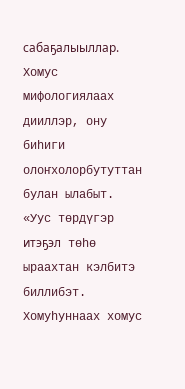сабаҕалыыллар.
Хомус мифологиялаах дииллэр, ону биһиги олоҥхолорбутуттан булан ылабыт. «Уус төрдүгэр итэҕэл төһө ыраахтан кэлбитэ биллибэт. Хомуһуннаах хомус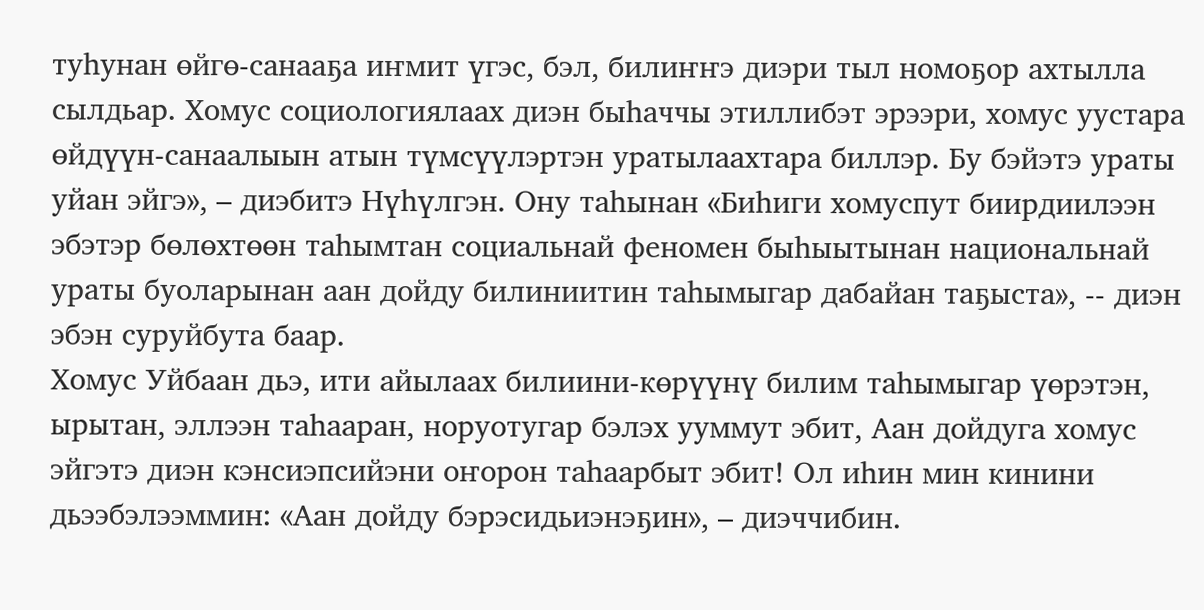туһунан өйгө-санааҕа иҥмит үгэс, бэл, билиҥҥэ диэри тыл номоҕор ахтылла сылдьар. Хомус социологиялаах диэн быһаччы этиллибэт эрээри, хомус уустара өйдүүн-санаалыын атын түмсүүлэртэн уратылаахтара биллэр. Бу бэйэтэ ураты уйан эйгэ», – диэбитэ Нүһүлгэн. Ону таһынан «Биһиги хомуспут биирдиилээн эбэтэр бөлөхтөөн таһымтан социальнай феномен быһыытынан национальнай ураты буоларынан аан дойду билиниитин таһымыгар дабайан таҕыста», -- диэн эбэн суруйбута баар.
Хомус Уйбаан дьэ, ити айылаах билиини-көрүүнү билим таһымыгар үөрэтэн, ырытан, эллээн таһааран, норуотугар бэлэх ууммут эбит, Аан дойдуга хомус эйгэтэ диэн кэнсиэпсийэни оҥорон таһаарбыт эбит! Ол иһин мин кинини дьээбэлээммин: «Аан дойду бэрэсидьиэнэҕин», – диэччибин.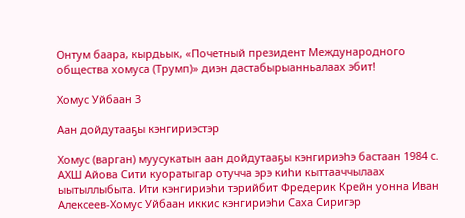Онтум баара, кырдьык, «Почетный президент Международного общества хомуса (Трумп)» диэн дастабырыанньалаах эбит!

Хомус Уйбаан 3

Аан дойдутааҕы кэнгириэстэр

Хомус (варган) муусукатын аан дойдутааҕы кэнгириэһэ бастаан 1984 с. АХШ Айова Сити куоратыгар отучча эрэ киһи кыттааччылаах ыытыллыбыта. Ити кэнгириэһи тэрийбит Фредерик Крейн уонна Иван Алексеев-Хомус Уйбаан иккис кэнгириэһи Саха Сиригэр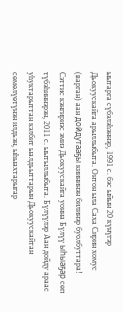ыытарга сүбэлэһэннэр, 1991 с. бэс ыйын 20 күнүгэр Дьокуускайга арыллыбыта. Онтон ыла Саха Сирин хомус (варган) аан дойдутааҕы киининэн билинэр буолбуттара!
Сэттис кэнгириэс эмиэ Дьокуускайга уонна Бүлүү ыһыаҕар сөп түбэһиннэрэн, 2011 с. ыытыллыбыта. Бүлүүлэр Аан дойду араас уһуктарыттан кэлбит ыалдьыттарын Дьокуускайтан сөмөлүөтүнэн илдьэн, ыһыахтарыгар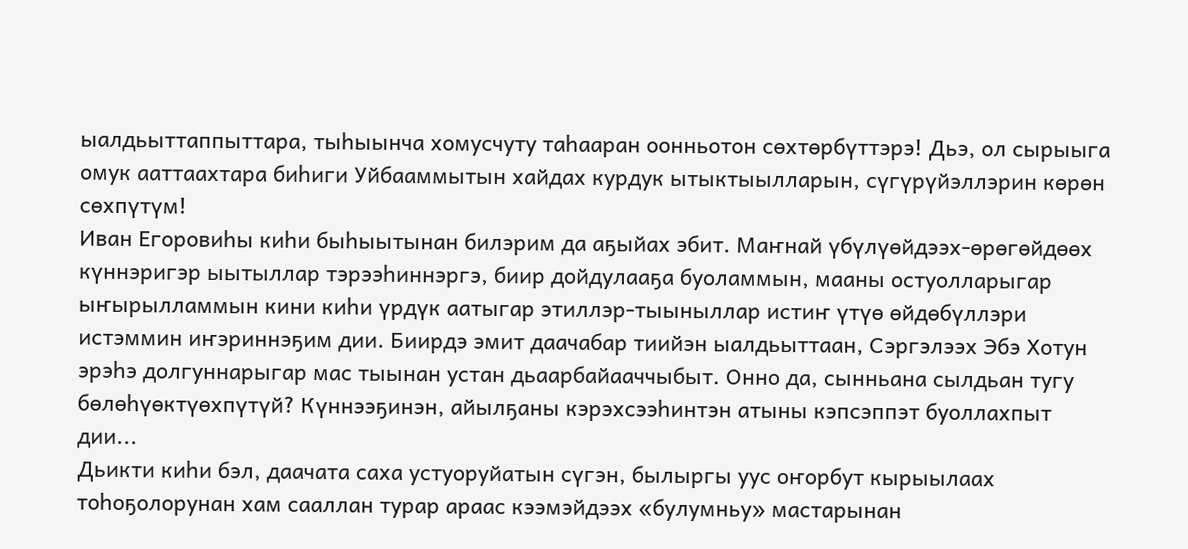ыалдьыттаппыттара, тыһыынча хомусчуту таһааран оонньотон сөхтөрбүттэрэ! Дьэ, ол сырыыга омук ааттаахтара биһиги Уйбааммытын хайдах курдук ытыктыылларын, сүгүрүйэллэрин көрөн сөхпүтүм!
Иван Егоровиһы киһи быһыытынан билэрим да аҕыйах эбит. Маҥнай үбүлүөйдээх-өрөгөйдөөх күннэригэр ыытыллар тэрээһиннэргэ, биир дойдулааҕа буоламмын, мааны остуолларыгар ыҥырылламмын кини киһи үрдүк аатыгар этиллэр-тыыныллар истиҥ үтүө өйдөбүллэри истэммин иҥэриннэҕим дии. Биирдэ эмит даачабар тиийэн ыалдьыттаан, Сэргэлээх Эбэ Хотун эрэһэ долгуннарыгар мас тыынан устан дьаарбайааччыбыт. Онно да, сынньана сылдьан тугу бөлөһүөктүөхпүтүй? Күннээҕинэн, айылҕаны кэрэхсээһинтэн атыны кэпсэппэт буоллахпыт дии...
Дьикти киһи бэл, даачата саха устуоруйатын сүгэн, былыргы уус оҥорбут кырыылаах тоһоҕолорунан хам сааллан турар араас кээмэйдээх «булумньу» мастарынан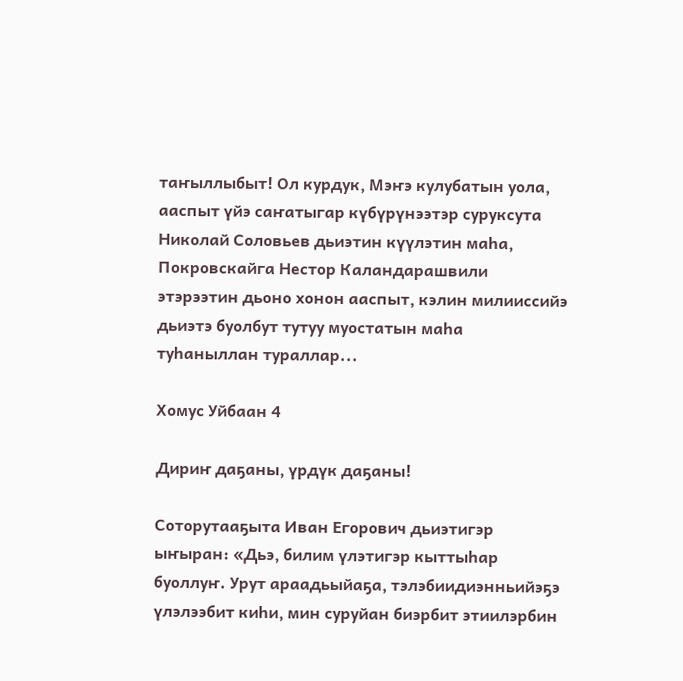таҥыллыбыт! Ол курдук, Мэҥэ кулубатын уола, ааспыт үйэ саҥатыгар күбүрүнээтэр суруксута Николай Соловьев дьиэтин күүлэтин маһа, Покровскайга Нестор Каландарашвили этэрээтин дьоно хонон ааспыт, кэлин милииссийэ дьиэтэ буолбут тутуу муостатын маһа туһаныллан тураллар...

Хомус Уйбаан 4

Дириҥ даҕаны, үрдүк даҕаны!

Соторутааҕыта Иван Егорович дьиэтигэр ыҥыран: «Дьэ, билим үлэтигэр кыттыһар буоллуҥ. Урут араадьыйаҕа, тэлэбиидиэнньийэҕэ үлэлээбит киһи, мин суруйан биэрбит этиилэрбин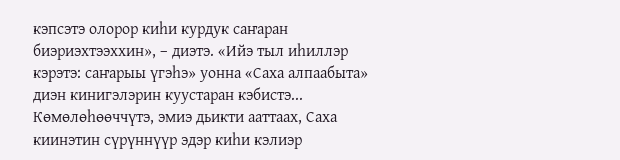кэпсэтэ олорор киһи курдук саҥаран биэриэхтээххин», – диэтэ. «Ийэ тыл иһиллэр кэрэтэ: саҥарыы үгэһэ» уонна «Саха алпаабыта» диэн кинигэлэрин куустаран кэбистэ...
Көмөлөһөөччүтэ, эмиэ дьикти ааттаах, Саха киинэтин сүрүннүүр эдэр киһи кэлиэр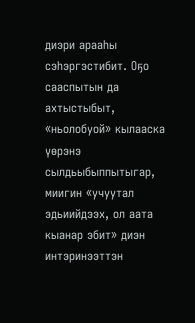диэри арааһы сэһэргэстибит. Оҕо сааспытын да ахтыстыбыт, «ньолобуой» кылааска үөрэнэ сылдьыбыппытыгар, миигин «учуутал эдьиийдээх, ол аата кыанар эбит» диэн интэринээттэн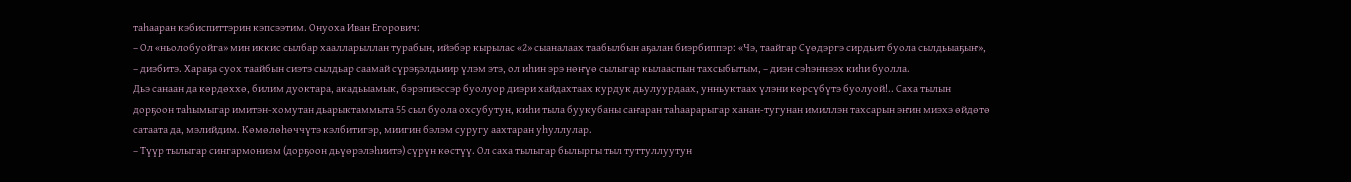таһааран кэбиспиттэрин кэпсээтим. Онуоха Иван Егорович:
– Ол «ньолобуойга» мин иккис сылбар хаалларыллан турабын, ийэбэр кырылас «2» сыаналаах таабылбын аҕалан биэрбиппэр: «Чэ, таайгар Сүөдэргэ сирдьит буола сылдьыаҕыҥ», – диэбитэ. Хараҕа суох таайбын сиэтэ сылдьар саамай сүрэҕэлдьиир үлэм этэ, ол иһин эрэ нөҥүө сылыгар кылааспын тахсыбытым, – диэн сэһэннээх киһи буолла.
Дьэ санаан да көрдөххө, билим дуоктара, акадьыамык, бэрэпиэссэр буолуор диэри хайдахтаах курдук дьулуурдаах, унньуктаах үлэни көрсүбүтэ буолуой!.. Саха тылын дорҕоон таһымыгар имитэн-хомутан дьарыктаммыта 55 сыл буола охсубутун, киһи тыла буукубаны саҥаран таһаарарыгар ханан-тугунан имиллэн тахсарын эҥин миэхэ өйдөтө сатаата да, мэлийдим. Көмөлөһөччүтэ кэлбитигэр, миигин бэлэм суругу аахтаран уһуллулар.
– Түүр тылыгар сингармонизм (дорҕоон дьүөрэлэһиитэ) сүрүн көстүү. Ол саха тылыгар былыргы тыл туттуллуутун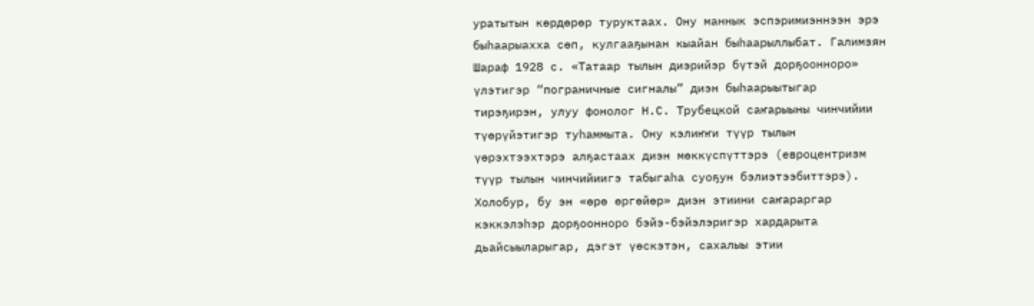уратытын көрдөрөр туруктаах. Ону маннык эспэримиэннээн эрэ быһаарыахха сөп, кулгааҕынан кыайан быһаарыллыбат. Галимзян Шараф 1928 с. «Татаар тылын диэрийэр бүтэй дорҕоонноро» үлэтигэр “пограничные сигналы” диэн быһаарыытыгар тирэҕирэн, улуу фонолог Н.С. Трубецкой саҥарыыны чинчийии түөрүйэтигэр туһаммыта. Ону кэлиҥҥи түүр тылын үөрэхтээхтэрэ алҕастаах диэн мөккүспүттэрэ (евроцентризм түүр тылын чинчийиигэ табыгаһа суоҕун бэлиэтээбиттэрэ). Холобур, бу эн «өрө өргөйөр» диэн этиини саҥараргар кэккэлэһэр дорҕоонноро бэйэ-бэйэлэригэр хардарыта дьайсыыларыгар, дэгэт үөскэтэн, сахалыы этии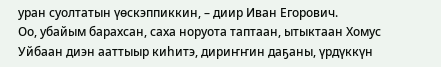уран суолтатын үөскэппиккин, – диир Иван Егорович.
Оо, убайым барахсан, саха норуота таптаан, ытыктаан Хомус Уйбаан диэн ааттыыр киһитэ, дириҥҥин даҕаны, үрдүккүн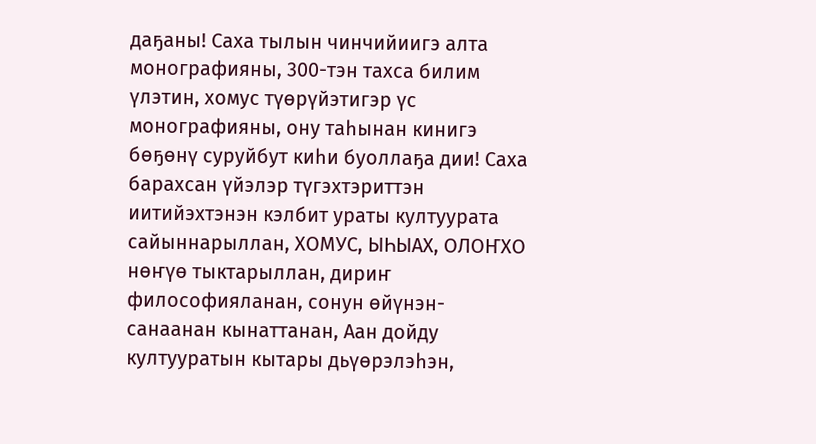даҕаны! Саха тылын чинчийиигэ алта монографияны, 300-тэн тахса билим үлэтин, хомус түөрүйэтигэр үс монографияны, ону таһынан кинигэ бөҕөнү суруйбут киһи буоллаҕа дии! Саха барахсан үйэлэр түгэхтэриттэн иитийэхтэнэн кэлбит ураты култуурата сайыннарыллан, ХОМУС, ЫҺЫАХ, ОЛОҤХО нөҥүө тыктарыллан, дириҥ философияланан, сонун өйүнэн-санаанан кынаттанан, Аан дойду култууратын кытары дьүөрэлэһэн,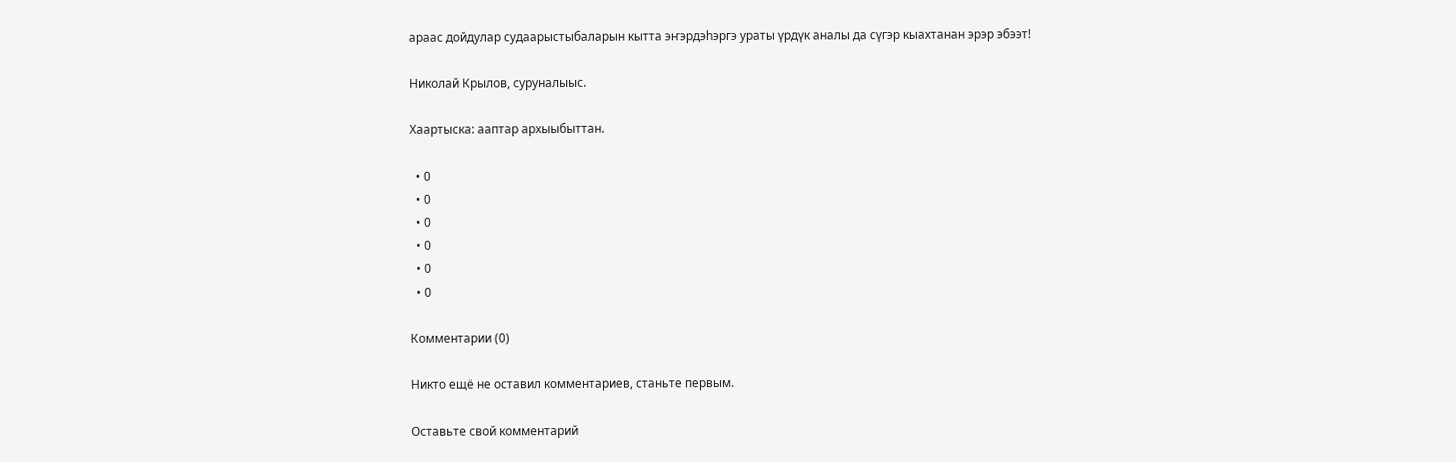араас дойдулар судаарыстыбаларын кытта эҥэрдэһэргэ ураты үрдүк аналы да сүгэр кыахтанан эрэр эбээт!

Николай Крылов, суруналыыс.

Хаартыска: ааптар архыыбыттан.

  • 0
  • 0
  • 0
  • 0
  • 0
  • 0

Комментарии (0)

Никто ещё не оставил комментариев, станьте первым.

Оставьте свой комментарий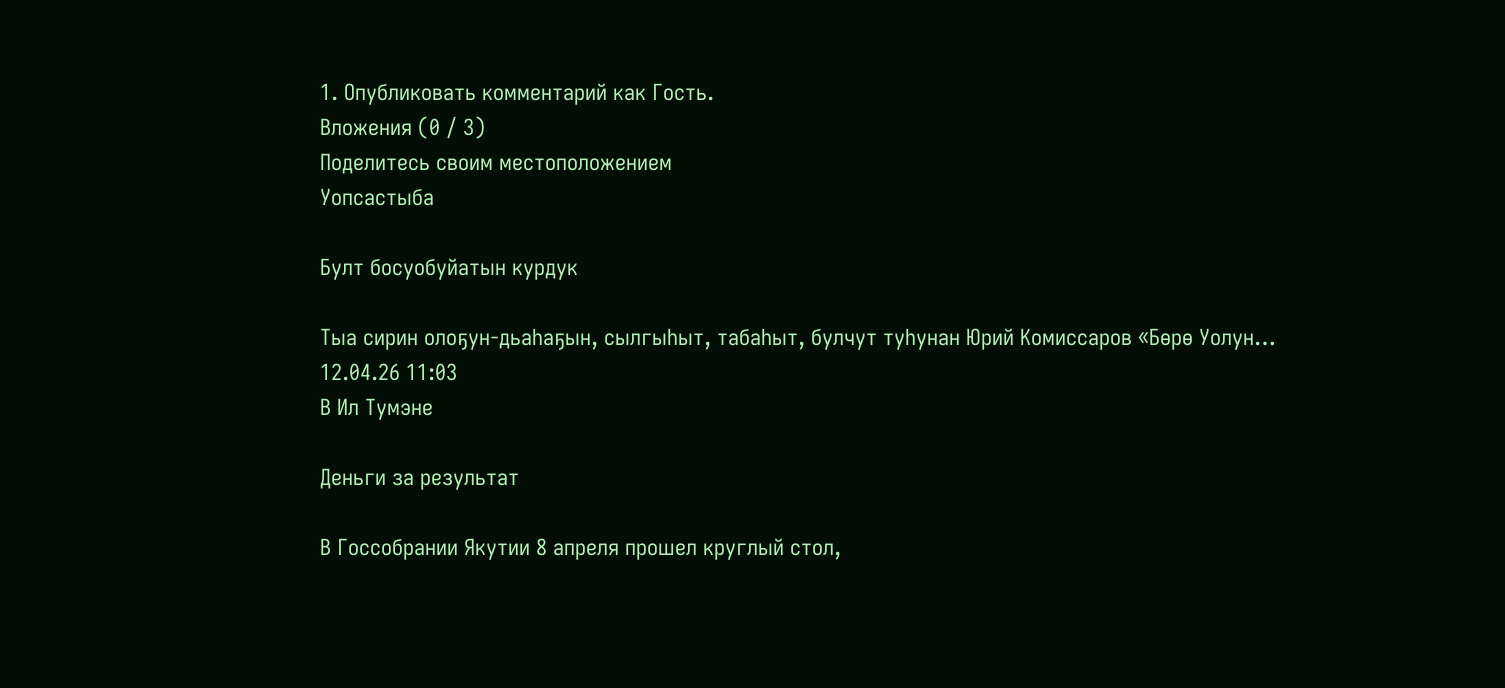1. Опубликовать комментарий как Гость.
Вложения (0 / 3)
Поделитесь своим местоположением
Уопсастыба

Булт босуобуйатын курдук

Тыа сирин олоҕун-дьаһаҕын, сылгыһыт, табаһыт, булчут туһунан Юрий Комиссаров «Бөрө Уолун…
12.04.26 11:03
В Ил Тумэне

Деньги за результат

В Госсобрании Якутии 8 апреля прошел круглый стол,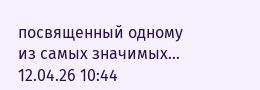посвященный одному из самых значимых…
12.04.26 10:44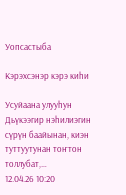Уопсастыба

Кэрэхсэнэр кэрэ киһи

Усуйаана улууһун Дьүкээгир нэһилиэгин сүрүн баайынан, киэн туттуутунан тоҥтон толлубат,…
12.04.26 10:20